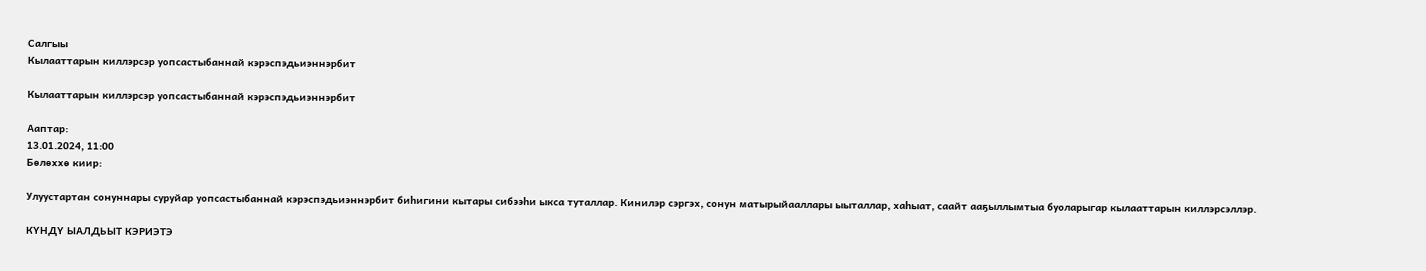Салгыы
Кылааттарын киллэрсэр уопсастыбаннай кэрэспэдьиэннэрбит

Кылааттарын киллэрсэр уопсастыбаннай кэрэспэдьиэннэрбит

Ааптар:
13.01.2024, 11:00
Бөлөххө киир:

Улуустартан сонуннары суруйар уопсастыбаннай кэрэспэдьиэннэрбит биһигини кытары сибээһи ыкса туталлар. Кинилэр сэргэх, сонун матырыйааллары ыыталлар, хаһыат, саайт ааҕыллымтыа буоларыгар кылааттарын киллэрсэллэр.

КҮНДҮ ЫАЛДЬЫТ КЭРИЭТЭ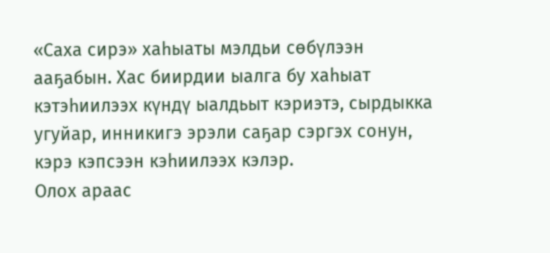«Саха сирэ» хаһыаты мэлдьи сөбүлээн ааҕабын. Хас биирдии ыалга бу хаһыат кэтэһиилээх күндү ыалдьыт кэриэтэ, сырдыкка угуйар, инникигэ эрэли саҕар сэргэх сонун, кэрэ кэпсээн кэһиилээх кэлэр.
Олох араас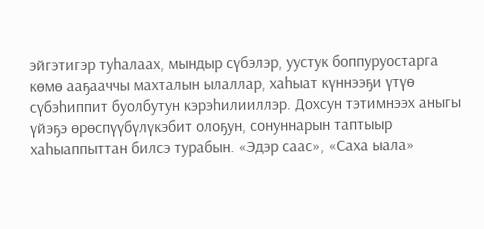эйгэтигэр туһалаах, мындыр сүбэлэр, уустук боппуруостарга көмө ааҕааччы махталын ылаллар, хаһыат күннээҕи үтүө сүбэһиппит буолбутун кэрэһилииллэр. Дохсун тэтимнээх аныгы үйэҕэ өрөспүүбүлүкэбит олоҕун, сонуннарын таптыыр хаһыаппыттан билсэ турабын. «Эдэр саас», «Саха ыала»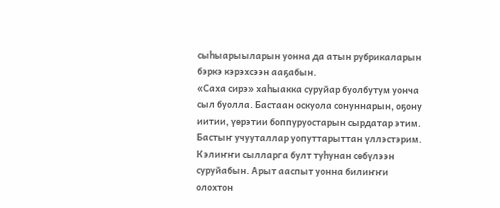сыһыарыыларын уонна да атын рубрикаларын бэркэ кэрэхсээн ааҕабын.
«Саха сирэ» хаһыакка суруйар буолбутум уонча сыл буолла. Бастаан оскуола сонуннарын, оҕону иитии, үөрэтии боппуруостарын сырдатар этим. Бастыҥ учууталлар уопуттарыттан үллэстэрим. Кэлиҥҥи сылларга булт туһунан сөбүлээн суруйабын. Арыт ааспыт уонна билиҥҥи олохтон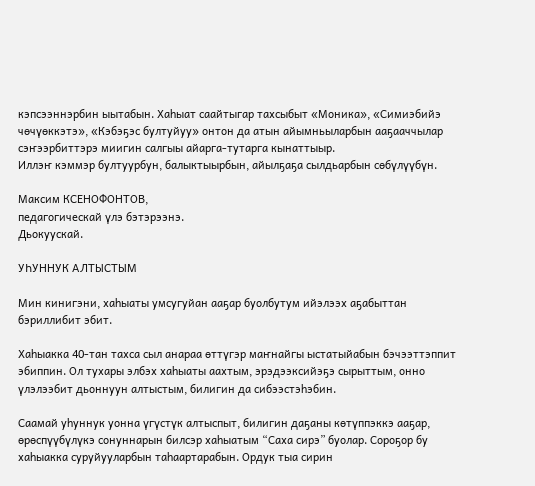кэпсээннэрбин ыытабын. Хаһыат саайтыгар тахсыбыт «Моника», «Симиэбийэ чөчүөккэтэ», «Кэбэҕэс бултуйуу» онтон да атын айымньыларбын ааҕааччылар сэҥээрбиттэрэ миигин салгыы айарга-тутарга кынаттыыр.
Иллэҥ кэммэр бултуурбун, балыктыырбын, айылҕаҕа сылдьарбын сөбүлүүбүн.

Максим КСЕНОФОНТОВ,
педагогическай үлэ бэтэрээнэ.
Дьокуускай.

УҺУННУК АЛТЫСТЫМ

Мин кинигэни, хаһыаты умсугуйан ааҕар буолбутум ийэлээх аҕабыттан бэриллибит эбит.

Хаһыакка 40-тан тахса сыл анараа өттүгэр маҥнайгы ыстатыйабын бэчээттэппит эбиппин. Ол тухары элбэх хаһыаты аахтым, эрэдээксийэҕэ сырыттым, онно үлэлээбит дьоннуун алтыстым, билигин да сибээстэһэбин.

Саамай уһуннук уонна үгүстүк алтыспыт, билигин даҕаны көтүппэккэ ааҕар, өрөспүүбүлүкэ сонуннарын билсэр хаһыатым “Саха сирэ” буолар. Сороҕор бу хаһыакка суруйууларбын таһаартарабын. Ордук тыа сирин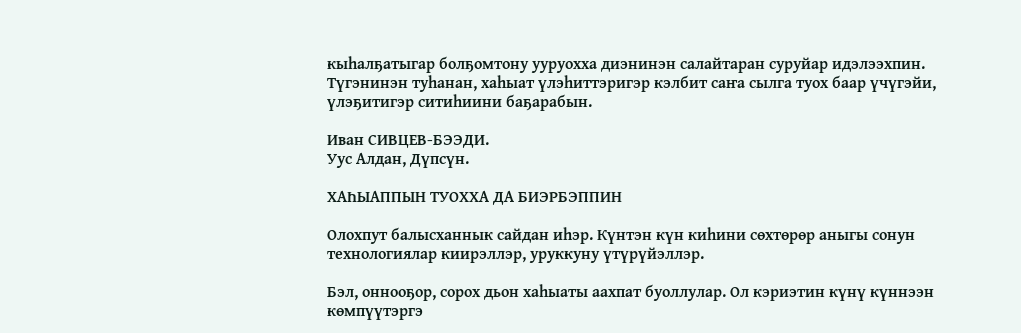кыһалҕатыгар болҕомтону ууруохха диэнинэн салайтаран суруйар идэлээхпин.
Түгэнинэн туһанан, хаһыат үлэһиттэригэр кэлбит саҥа сылга туох баар үчүгэйи, үлэҕитигэр ситиһиини баҕарабын.

Иван СИВЦЕВ-БЭЭДИ.
Уус Алдан, Дүпсүн.

ХАҺЫАППЫН ТУОХХА ДА БИЭРБЭППИН

Олохпут балысханнык сайдан иһэр. Күнтэн күн киһини сөхтөрөр аныгы сонун технологиялар киирэллэр, уруккуну үтүрүйэллэр.

Бэл, оннооҕор, сорох дьон хаһыаты аахпат буоллулар. Ол кэриэтин күнү күннээн көмпүүтэргэ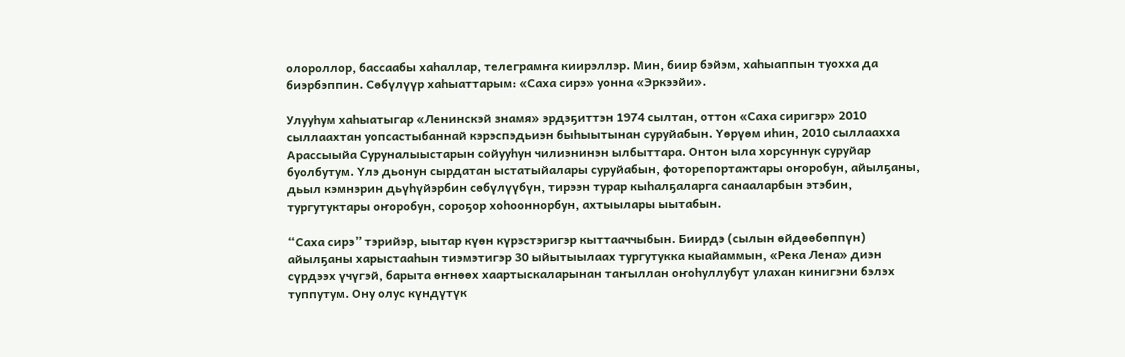олороллор, бассаабы хаһаллар, телеграмҥа киирэллэр. Мин, биир бэйэм, хаһыаппын туохха да биэрбэппин. Сөбүлүүр хаһыаттарым: «Саха сирэ» уонна «Эркээйи».

Улууһум хаһыатыгар «Ленинскэй знамя» эрдэҕиттэн 1974 сылтан, оттон «Саха сиригэр» 2010 сыллаахтан уопсастыбаннай кэрэспэдьиэн быһыытынан суруйабын. Үөрүөм иһин, 2010 сыллаахха Арассыыйа Суруналыыстарын сойууһун чилиэнинэн ылбыттара. Онтон ыла хорсуннук суруйар буолбутум. Үлэ дьонун сырдатан ыстатыйалары суруйабын, фоторепортажтары оҥоробун, айылҕаны, дьыл кэмнэрин дьүһүйэрбин сөбүлүүбүн, тирээн турар кыһалҕаларга санааларбын этэбин, тургутуктары оҥоробун, сороҕор хоһооннорбун, ахтыылары ыытабын.

“Саха сирэ” тэрийэр, ыытар күөн күрэстэригэр кыттааччыбын. Биирдэ (сылын өйдөөбөппүн) айылҕаны харыстааһын тиэмэтигэр 30 ыйытыылаах тургутукка кыайаммын, «Река Лена» диэн сүрдээх үчүгэй, барыта өҥнөөх хаартыскаларынан таҥыллан оҥоһуллубут улахан кинигэни бэлэх туппутум. Ону олус күндүтүк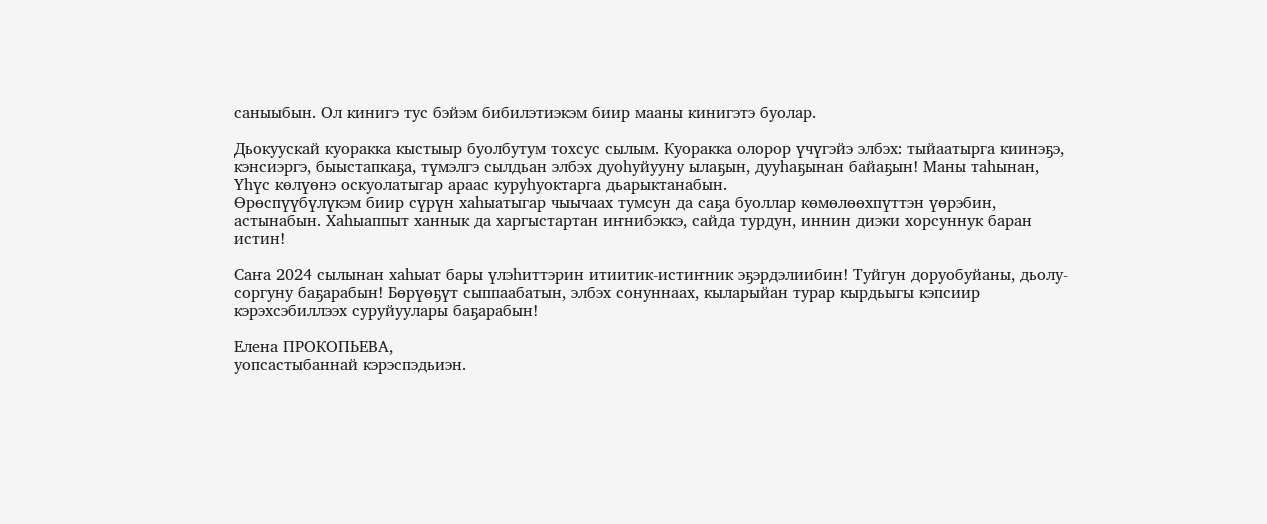саныыбын. Ол кинигэ тус бэйэм бибилэтиэкэм биир мааны кинигэтэ буолар.

Дьокуускай куоракка кыстыыр буолбутум тохсус сылым. Куоракка олорор үчүгэйэ элбэх: тыйаатырга киинэҕэ, кэнсиэргэ, быыстапкаҕа, түмэлгэ сылдьан элбэх дуоһуйууну ылаҕын, дууһаҕынан байаҕын! Маны таһынан, Үһүс көлүөнэ оскуолатыгар араас куруһуоктарга дьарыктанабын.
Өрөспүүбүлүкэм биир сүрүн хаһыатыгар чыычаах тумсун да саҕа буоллар көмөлөөхпүттэн үөрэбин, астынабын. Хаһыаппыт ханнык да харгыстартан иҥнибэккэ, сайда турдун, иннин диэки хорсуннук баран истин!

Саҥа 2024 сылынан хаһыат бары үлэһиттэрин итиитик-истиҥник эҕэрдэлиибин! Туйгун доруобуйаны, дьолу-соргуну баҕарабын! Бөрүөҕүт сыппаабатын, элбэх сонуннаах, кыларыйан турар кырдьыгы кэпсиир кэрэхсэбиллээх суруйуулары баҕарабын!

Елена ПРОКОПЬЕВА,
уопсастыбаннай кэрэспэдьиэн.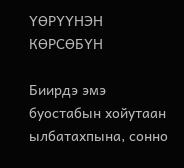ҮӨРҮҮНЭН КӨРСӨБҮН

Биирдэ эмэ буостабын хойутаан ылбатахпына, сонно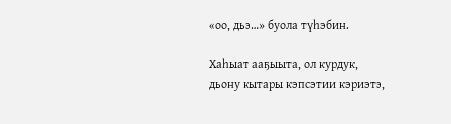«оо, дьэ…» буола түһэбин.

Хаһыат ааҕыыта, ол курдук, дьону кытары кэпсэтии кэриэтэ,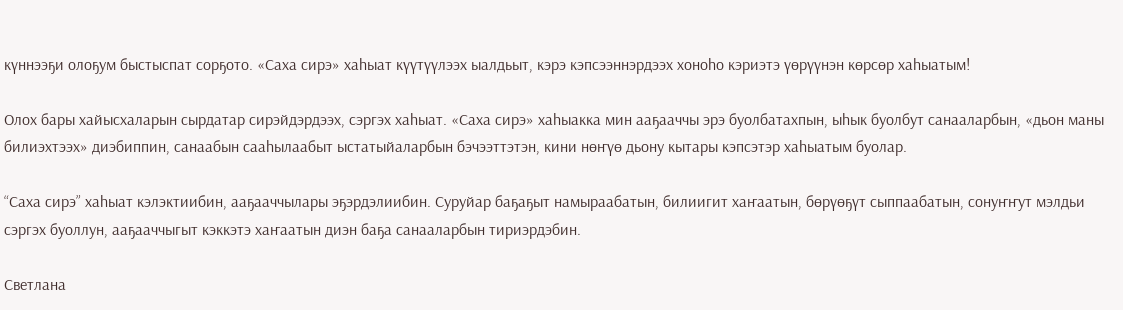күннээҕи олоҕум быстыспат сорҕото. «Саха сирэ» хаһыат күүтүүлээх ыалдьыт, кэрэ кэпсээннэрдээх хоноһо кэриэтэ үөрүүнэн көрсөр хаһыатым!

Олох бары хайысхаларын сырдатар сирэйдэрдээх, сэргэх хаһыат. «Саха сирэ» хаһыакка мин ааҕааччы эрэ буолбатахпын, ыһык буолбут санааларбын, «дьон маны билиэхтээх» диэбиппин, санаабын сааһылаабыт ыстатыйаларбын бэчээттэтэн, кини нөҥүө дьону кытары кэпсэтэр хаһыатым буолар.

“Саха сирэ” хаһыат кэлэктиибин, ааҕааччылары эҕэрдэлиибин. Суруйар баҕаҕыт намыраабатын, билиигит хаҥаатын, бөрүөҕүт сыппаабатын, сонуҥҥут мэлдьи сэргэх буоллун, ааҕааччыгыт кэккэтэ хаҥаатын диэн баҕа санааларбын тириэрдэбин.

Светлана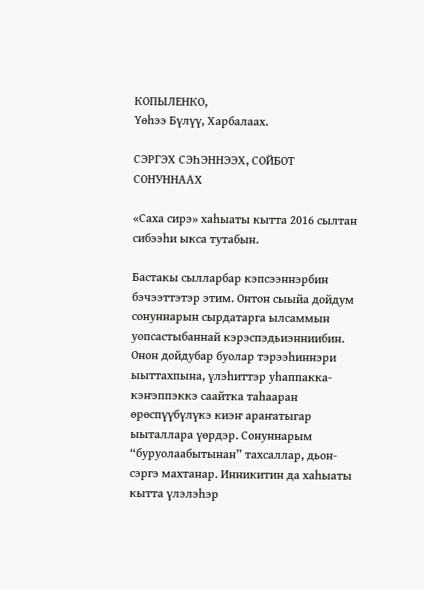КОПЫЛЕНКО,
Үөһээ Бүлүү, Харбалаах.

СЭРГЭХ СЭҺЭННЭЭХ, СОЙБОТ СОНУННААХ

«Саха сирэ» хаһыаты кытта 2016 сылтан сибээһи ыкса тутабын.

Бастакы сылларбар кэпсээннэрбин бэчээттэтэр этим. Онтон сыыйа дойдум сонуннарын сырдатарга ылсаммын уопсастыбаннай кэрэспэдьиэнниибин. Онон дойдубар буолар тэрээһиннэри ыыттахпына, үлэһиттэр уһаппакка-кэҥэппэккэ саайтка таһааран өрөспүүбүлүкэ киэҥ араҥатыгар ыыталлара үөрдэр. Сонуннарым “буруолаабытынан” тахсаллар, дьон-сэргэ махтанар. Инникитин да хаһыаты кытта үлэлэһэр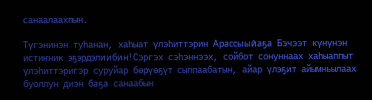санаалаахпын.

Түгэнинэн туһанан, хаһыат үлэһиттэрин Арассыыйаҕа Бэчээт күнүнэн истиҥник эҕэрдэлиибин! Сэргэх сэһэннээх, сойбот сонуннаах хаһыаппыт үлэһиттэригэр суруйар бөрүөҕүт сыппаабатын, айар үлэҕит айымньылаах буоллун диэн баҕа санаабын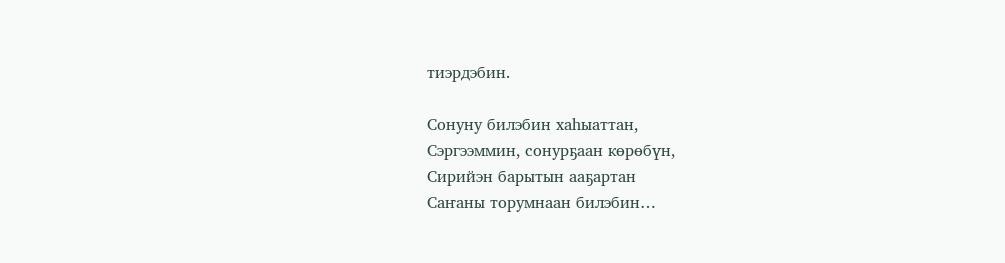тиэрдэбин.

Сонуну билэбин хаһыаттан,
Сэргээммин, сонурҕаан көрөбүн,
Сирийэн барытын ааҕартан
Саҥаны торумнаан билэбин…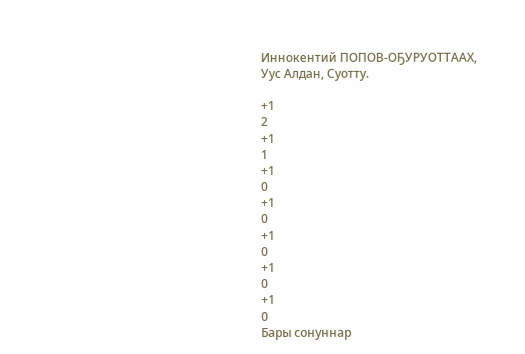Иннокентий ПОПОВ-ОҔУРУОТТААХ,
Уус Алдан, Суотту.

+1
2
+1
1
+1
0
+1
0
+1
0
+1
0
+1
0
Бары сонуннар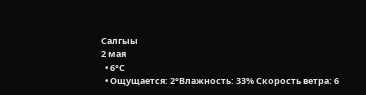Салгыы
2 мая
  • 6°C
  • Ощущается: 2°Влажность: 33% Скорость ветра: 6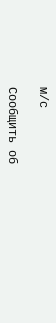м/с

Сообщить об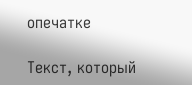опечатке

Текст, который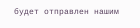будет отправлен нашим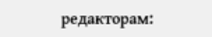редакторам: